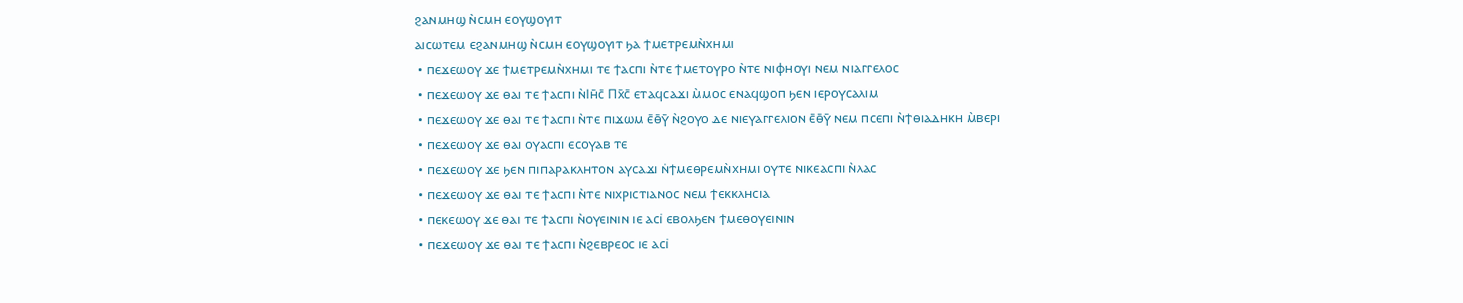ϩⲁⲛⲙⲏϣ ⲛ̀ⲥⲙⲏ ⲉⲟⲩϣⲟⲩⲓⲧ
ⲁⲓⲥⲱⲧⲉⲙ ⲉϩⲁⲛⲙⲏϣ ⲛ̀ⲥⲙⲏ ⲉⲟⲩϣⲟⲩⲓⲧ ϧⲁ ϯⲙⲉⲧⲣⲉⲙⲛ̀ⲭⲏⲙⲓ
 • ⲡⲉϫⲉⲱⲟⲩ ϫⲉ ϯⲙⲉⲧⲣⲉⲙⲛ̀ⲭⲏⲙⲓ ⲧⲉ ϯⲁⲥⲡⲓ ⲛ̀ⲧⲉ ϯⲙⲉⲧⲟⲩⲣⲟ ⲛ̀ⲧⲉ ⲛⲓⲫⲏⲟⲩⲓ ⲛⲉⲙ ⲛⲓⲁⲅⲅⲉⲗⲟⲥ
 • ⲡⲉϫⲉⲱⲟⲩ ϫⲉ ⲑⲁⲓ ⲧⲉ ϯⲁⲥⲡⲓ ⲛ̀Ⲓⲏ̄ⲥ̄ Ⲡⲭ̄ⲥ̄ ⲉⲧⲁϥⲥⲁϫⲓ ⲙ̀ⲙⲟⲥ ⲉⲛⲁϥϣⲟⲡ ϧⲉⲛ ⲓⲉⲣⲟⲩⲥⲁⲗⲓⲙ
 • ⲡⲉϫⲉⲱⲟⲩ ϫⲉ ⲑⲁⲓ ⲧⲉ ϯⲁⲥⲡⲓ ⲛ̀ⲧⲉ ⲡⲓϫⲱⲙ ⲉ̄ⲑ̄ⲩ̄ ⲛ̀ϩⲟⲩⲟ ⲇⲉ ⲛⲓⲉⲩⲁⲅⲅⲉⲗⲓⲟⲛ ⲉ̄ⲑ̄ⲩ̄ ⲛⲉⲙ ⲡⲥⲉⲡⲓ ⲛ̀ϯⲑⲓⲁⲇⲏⲕⲏ ⲙ̀ⲃⲉⲣⲓ
 • ⲡⲉϫⲉⲱⲟⲩ ϫⲉ ⲑⲁⲓ ⲟⲩⲁⲥⲡⲓ ⲉⲥⲟⲩⲁⲃ ⲧⲉ
 • ⲡⲉϫⲉⲱⲟⲩ ϫⲉ ϧⲉⲛ ⲡⲓⲡⲁⲣⲁⲕⲗⲏⲧⲟⲛ ⲁⲩⲥⲁϫⲓ ⲛ̇ϯⲙⲉⲑⲣⲉⲙⲛ̀ⲭⲏⲙⲓ ⲟⲩⲧⲉ ⲛⲓⲕⲉⲁⲥⲡⲓ ⲛ̀ⲗⲁⲥ
 • ⲡⲉϫⲉⲱⲟⲩ ϫⲉ ⲑⲁⲓ ⲧⲉ ϯⲁⲥⲡⲓ ⲛ̀ⲧⲉ ⲛⲓⲭⲣⲓⲥⲧⲓⲁⲛⲟⲥ ⲛⲉⲙ ϯⲉⲕⲕⲗⲏⲥⲓⲁ
 • ⲡⲉⲕⲉⲱⲟⲩ ϫⲉ ⲑⲁⲓ ⲧⲉ ϯⲁⲥⲡⲓ ⲛ̀ⲟⲩⲉⲓⲛⲓⲛ ⲓⲉ ⲁⲥⲓ̇ ⲉⲃⲟⲗϧⲉⲛ ϯⲙⲉⲑⲟⲩⲉⲓⲛⲓⲛ
 • ⲡⲉϫⲉⲱⲟⲩ ϫⲉ ⲑⲁⲓ ⲧⲉ ϯⲁⲥⲡⲓ ⲛ̀ϩⲉⲃⲣⲉⲟⲥ ⲓⲉ ⲁⲥⲓ̇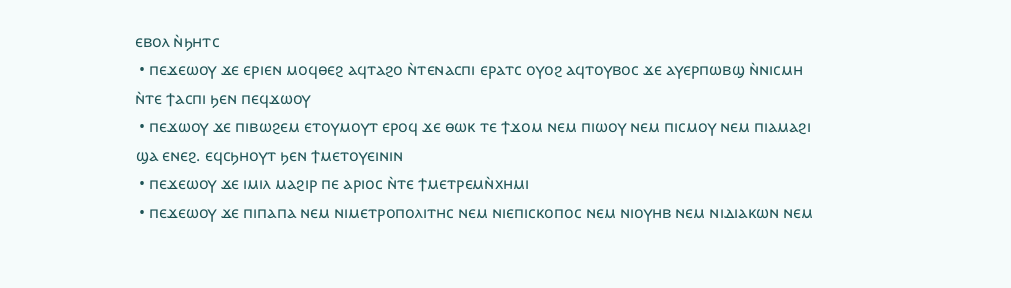ⲉⲃⲟⲗ ⲛ̀ϧⲏⲧⲥ
 • ⲡⲉϫⲉⲱⲟⲩ ϫⲉ ⲉⲣⲓⲉⲛ ⲙⲟϥⲑⲉϩ ⲁϥⲧⲁϩⲟ ⲛ̀ⲧⲉⲛⲁⲥⲡⲓ ⲉⲣⲁⲧⲥ ⲟⲩⲟϩ ⲁϥⲧⲟⲩⲃⲟⲥ ϫⲉ ⲁⲩⲉⲣⲡⲱⲃϣ ⲛ̀ⲛⲓⲥⲙⲏ ⲛ̀ⲧⲉ ϯⲁⲥⲡⲓ ϧⲉⲛ ⲡⲉϥϫⲱⲟⲩ
 • ⲡⲉϫⲱⲟⲩ ϫⲉ ⲡⲓⲃⲱϩⲉⲙ ⲉⲧⲟⲩⲙⲟⲩⲧ ⲉⲣⲟϥ ϫⲉ ⲑⲱⲕ ⲧⲉ ϯϫⲟⲙ ⲛⲉⲙ ⲡⲓⲱⲟⲩ ⲛⲉⲙ ⲡⲓⲥⲙⲟⲩ ⲛⲉⲙ ⲡⲓⲁⲙⲁϩⲓ ϣⲁ ⲉⲛⲉϩ. ⲉϥⲥϧⲏⲟⲩⲧ ϧⲉⲛ ϯⲙⲉⲧⲟⲩⲉⲓⲛⲓⲛ
 • ⲡⲉϫⲉⲱⲟⲩ ϫⲉ ⲓⲙⲓⲗ ⲙⲁϩⲓⲣ ⲡⲉ ⲁⲣⲓⲟⲥ ⲛ̀ⲧⲉ ϯⲙⲉⲧⲣⲉⲙⲛ̀ⲭⲏⲙⲓ
 • ⲡⲉϫⲉⲱⲟⲩ ϫⲉ ⲡⲓⲡⲁⲡⲁ ⲛⲉⲙ ⲛⲓⲙⲉⲧⲣⲟⲡⲟⲗⲓⲧⲏⲥ ⲛⲉⲙ ⲛⲓⲉⲡⲓⲥⲕⲟⲡⲟⲥ ⲛⲉⲙ ⲛⲓⲟⲩⲏⲃ ⲛⲉⲙ ⲛⲓⲇⲓⲁⲕⲱⲛ ⲛⲉⲙ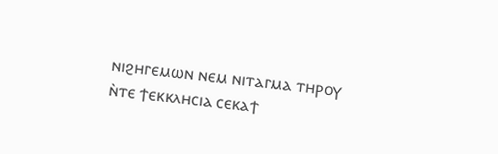ⲛⲓϩⲏⲅⲉⲙⲱⲛ ⲛⲉⲙ ⲛⲓⲧⲁⲅⲙⲁ ⲧⲏⲣⲟⲩ ⲛ̀ⲧⲉ ϯⲉⲕⲕⲗⲏⲥⲓⲁ ⲥⲉⲕⲁϯ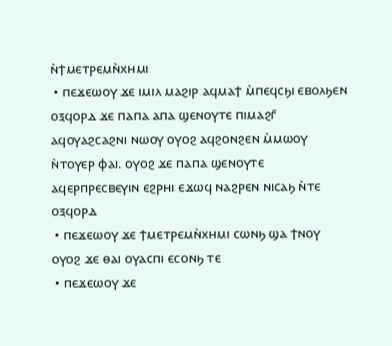ⲛ̀ϯⲙⲉⲧⲣⲉⲙⲛ̀ⲭⲏⲙⲓ
 • ⲡⲉϫⲉⲱⲟⲩ ϫⲉ ⲓⲙⲓⲗ ⲙⲁϩⲓⲣ ⲁϥⲙⲁϯ ⲙ̀ⲡⲉϥⲥϧⲓ ⲉⲃⲟⲗϧⲉⲛ ⲟⲝϥⲟⲣⲇ ϫⲉ ⲡⲁⲡⲁ ⲁⲡⲁ ϣⲉⲛⲟⲩⲧⲉ ⲡⲓⲙⲁϩⲅ̄ ⲁϥⲟⲩⲁϩⲥⲁϩⲛⲓ ⲛⲱⲟⲩ ⲟⲩⲟϩ ⲁϥϩⲟⲛϩⲉⲛ ⲙ̀ⲙⲱⲟⲩ ⲛ̀ⲧⲟⲩⲉⲣ ⲫⲁⲓ. ⲟⲩⲟϩ ϫⲉ ⲡⲁⲡⲁ ϣⲉⲛⲟⲩⲧⲉ  ⲁϥⲉⲣⲡⲣⲉⲥⲃⲉⲩⲓⲛ ⲉϩⲣⲏⲓ ⲉϫⲱϥ ⲛⲁϩⲣⲉⲛ ⲛⲓⲥⲁϧ ⲛ̀ⲧⲉ ⲟⲝϥⲟⲣⲇ
 • ⲡⲉϫⲉⲱⲟⲩ ϫⲉ ϯⲙⲉⲧⲣⲉⲙⲛ̀ⲭⲏⲙⲓ ⲥⲱⲛϧ ϣⲁ ϯⲛⲟⲩ ⲟⲩⲟϩ ϫⲉ ⲑⲁⲓ ⲟⲩⲁⲥⲡⲓ ⲉⲥⲟⲛϧ ⲧⲉ
 • ⲡⲉϫⲉⲱⲟⲩ ϫⲉ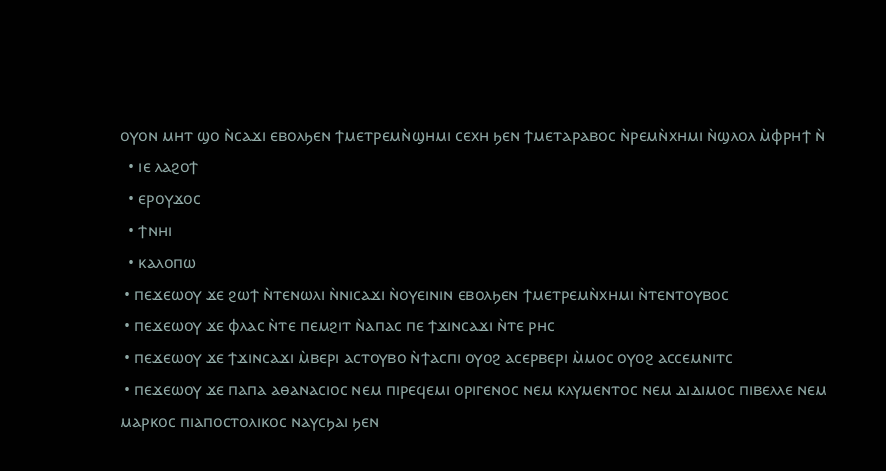ⲟⲩⲟⲛ ⲙⲏⲧ ϣⲟ ⲛ̀ⲥⲁϫⲓ ⲉⲃⲟⲗϧⲉⲛ ϯⲙⲉⲧⲣⲉⲙⲛ̀ϣⲏⲙⲓ ⲥⲉⲭⲏ ϧⲉⲛ ϯⲙⲉⲧⲁⲣⲁⲃⲟⲥ ⲛ̀ⲣⲉⲙⲛ̀ⲭⲏⲙⲓ ⲛ̀ϣⲗⲟⲗ ⲙ̀ⲫⲣⲏϯ ⲛ̀
  • ⲓⲉ ⲗⲁϩⲟϯ
  • ⲉⲣⲟⲩϫⲟⲥ
  • ϯⲛⲏⲓ
  • ⲕⲁⲗⲟⲡⲱ
 • ⲡⲉϫⲉⲱⲟⲩ ϫⲉ ϩⲱϯ ⲛ̀ⲧⲉⲛⲱⲗⲓ ⲛ̀ⲛⲓⲥⲁϫⲓ ⲛ̀ⲟⲩⲉⲓⲛⲓⲛ ⲉⲃⲟⲗϧⲉⲛ ϯⲙⲉⲧⲣⲉⲙⲛ̀ⲭⲏⲙⲓ ⲛ̀ⲧⲉⲛⲧⲟⲩⲃⲟⲥ
 • ⲡⲉϫⲉⲱⲟⲩ ϫⲉ ⲫⲗⲁⲥ ⲛ̀ⲧⲉ ⲡⲉⲙϩⲓⲧ ⲛ̀ⲁⲡⲁⲥ ⲡⲉ ϯϫⲓⲛⲥⲁϫⲓ ⲛ̀ⲧⲉ ⲣⲏⲥ
 • ⲡⲉϫⲉⲱⲟⲩ ϫⲉ ϯϫⲓⲛⲥⲁϫⲓ ⲙ̀ⲃⲉⲣⲓ ⲁⲥⲧⲟⲩⲃⲟ ⲛ̀ϯⲁⲥⲡⲓ ⲟⲩⲟϩ ⲁⲥⲉⲣⲃⲉⲣⲓ ⲙ̀ⲙⲟⲥ ⲟⲩⲟϩ ⲁⲥⲥⲉⲙⲛⲓⲧⲥ
 • ⲡⲉϫⲉⲱⲟⲩ ϫⲉ ⲡⲁⲡⲁ ⲁⲑⲁⲛⲁⲥⲓⲟⲥ ⲛⲉⲙ ⲡⲓⲣⲉϥⲉⲙⲓ ⲟⲣⲓⲅⲉⲛⲟⲥ ⲛⲉⲙ ⲕⲗⲩⲙⲉⲛⲧⲟⲥ ⲛⲉⲙ ⲇⲓⲇⲓⲙⲟⲥ ⲡⲓⲃⲉⲗⲗⲉ ⲛⲉⲙ ⲙⲁⲣⲕⲟⲥ ⲡⲓⲁⲡⲟⲥⲧⲟⲗⲓⲕⲟⲥ ⲛⲁⲩⲥϧⲁⲓ ϧⲉⲛ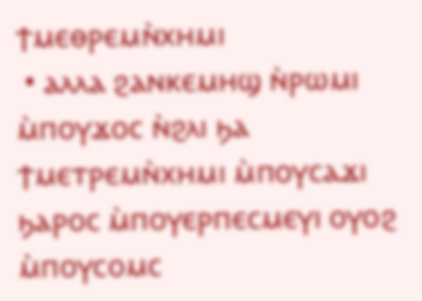ϯⲙⲉⲑⲣⲉⲙⲛ̀ⲭⲏⲙⲓ
 • ⲁⲗⲗⲁ ϩⲁⲛⲕⲉⲙⲏϣ ⲛ̀ⲣⲱⲙⲓ ⲙ̀ⲡⲟⲩϫⲟⲥ ⲛ̀ϩⲗⲓ ϧⲁ ϯⲙⲉⲧⲣⲉⲙⲛ̀ⲭⲏⲙⲓ ⲙ̀ⲡⲟⲩⲥⲁϫⲓ ϧⲁⲣⲟⲥ ⲙ̀ⲡⲟⲩⲉⲣⲡⲉⲥⲙⲉⲩⲓ ⲟⲩⲟϩ ⲙ̀ⲡⲟⲩⲥⲟⲙⲥ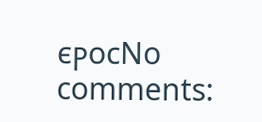ⲉⲣⲟⲥNo comments: